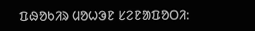ᱯᱷᱚᱠᱤᱨ ᱢᱚᱦᱳᱱ ᱥᱮᱱᱟᱯᱚᱛᱤ: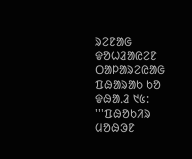ᱨᱮᱱᱟᱜ ᱫᱚᱦᱲᱟᱭᱮᱱ ᱛᱟᱞᱟᱨᱮᱭᱟᱜ ᱯᱷᱟᱨᱟᱠ ᱠᱚ
ᱫᱷᱟᱹᱲ ᱑᱕:
'''ᱯᱷᱚᱠᱤᱨ ᱢᱚᱷᱳᱱ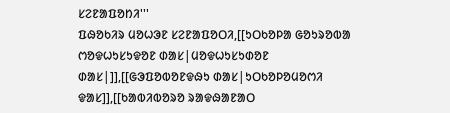ᱥᱮᱱᱟᱯᱚᱴᱤ'''
ᱯᱷᱚᱠᱤᱨ ᱢᱚᱦᱳᱱ ᱥᱮᱱᱟᱯᱚᱛᱤ,[[ᱩᱛᱠᱚᱞᱟ ᱜᱚᱩᱨᱚᱵᱟ ᱬᱚᱫᱦᱩᱥᱩᱫᱚᱱ ᱰᱟᱥ|ᱢᱚᱫᱦᱩᱥᱩᱰᱚᱱ ᱰᱟᱥ|]],[[ᱜᱳᱯᱚᱵᱚᱱᱫᱷᱩ ᱰᱟᱥ|ᱩᱛᱠᱚᱞᱚᱢᱚᱬᱤ ᱫᱟᱥ]],[[ᱠᱟᱵᱤᱵᱚᱨᱚ ᱨᱟᱫᱷᱟᱱᱟᱛ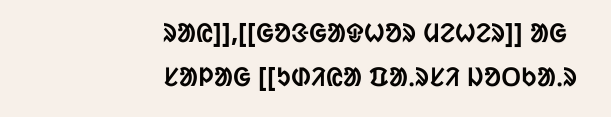ᱨᱟᱭ]],[[ᱜᱚᱝᱜᱟᱫᱦᱚᱨ ᱢᱮᱦᱮᱨ]] ᱟᱜ ᱥᱟᱞᱟᱜ [[ᱩᱰᱤᱭᱟ ᱯᱟᱹᱨᱥᱤ ᱡᱚᱛᱠᱟᱹᱨ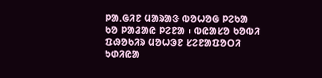ᱞᱟᱹᱜᱤᱱ ᱢᱟᱨᱟᱝ ᱵᱚᱦᱚᱜ ᱞᱮᱠᱟ ᱠᱚ ᱞᱟᱲᱟᱭ ᱞᱮᱱᱟ ᱾ ᱵᱭᱟᱥᱚ ᱠᱚᱵᱤ ᱯᱷᱚᱠᱤᱨ ᱢᱚᱦᱳᱱ ᱥᱮᱱᱟᱯᱚᱛᱤ ᱩᱰᱤᱭᱟ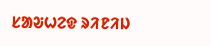ᱥᱟᱶᱦᱮᱫ ᱨᱤᱱᱤᱡ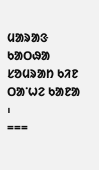ᱢᱟᱨᱟᱝ ᱠᱟᱛᱷᱟ ᱥᱚᱢᱨᱟᱴ ᱠᱤᱱ ᱛᱟᱸᱦᱮ ᱠᱟᱱᱟ ᱾
===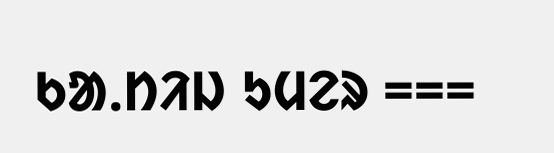ᱠᱟᱹᱴᱤᱡ ᱩᱢᱮᱨ ===